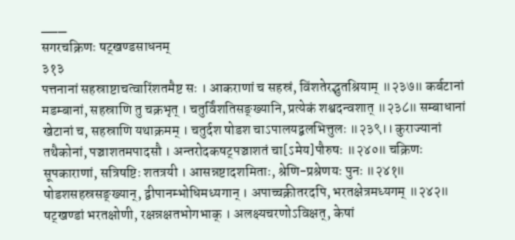___
सगरचक्रिणः षट्खण्डसाधनम्
३१३
पत्तनानां सहस्राष्टाचत्वारिंशतमैष्ट सः । आकराणां च सहस्रं, विंशतेरद्भुतश्रियाम् ॥२३७॥ कर्बटानां मडम्बानां, सहस्राणि तु चक्रभृत् । चतुर्विंशतिसङ्ख्यानि, प्रत्येकं शश्वदन्वशात् ॥२३८॥ सम्बाधानां खेटानां च, सहस्राणि यथाक्रमम् । चतुर्दश षोडश चाऽपालयद्बलभित्तुलः ॥२३९।। कुराज्यानां तथैकोनां, पञ्चाशतमपादसौ । अन्तरोदकषट्पञ्चाशतं चा[ऽमेय]पौरुषः ॥२४०॥ चक्रिणः सूपकाराणां, सत्रिषष्टिः शतत्रयी । आसन्नष्टादशमिताः, श्रेणि-प्रश्रेणयः पुनः ॥२४१॥ षोडशसहस्रसङ्ख्यान्, द्वीपानम्भोधिमध्यगान् । अपाच्चक्रीतरदपि, भरतक्षेत्रमध्यगम् ॥२४२॥ षट्खण्डां भरतक्षोणी, रक्षन्नक्षतभोगभाक् । अलक्ष्यचरणोऽविक्षत्, केषां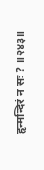हृन्मन्दिरं न सः ? ॥२४३॥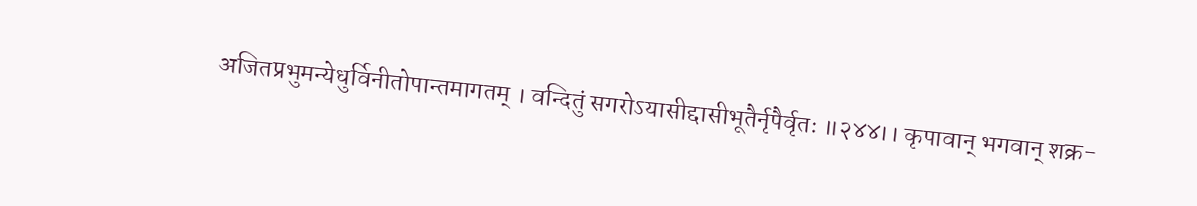अजितप्रभुमन्येधुर्विनीतोपान्तमागतम् । वन्दितुं सगरोऽयासीद्दासीभूतैर्नृपैर्वृतः ॥२४४।। कृपावान् भगवान् शक्र-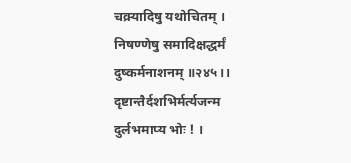चक्र्यादिषु यथोचितम् । निषण्णेषु समादिक्षद्धर्मं दुष्कर्मनाशनम् ॥२४५।। दृष्टान्तैर्दशभिर्मर्त्यजन्म दुर्लभमाप्य भोः ! ।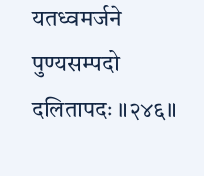यतध्वमर्जने पुण्यसम्पदो दलितापदः ॥२४६॥